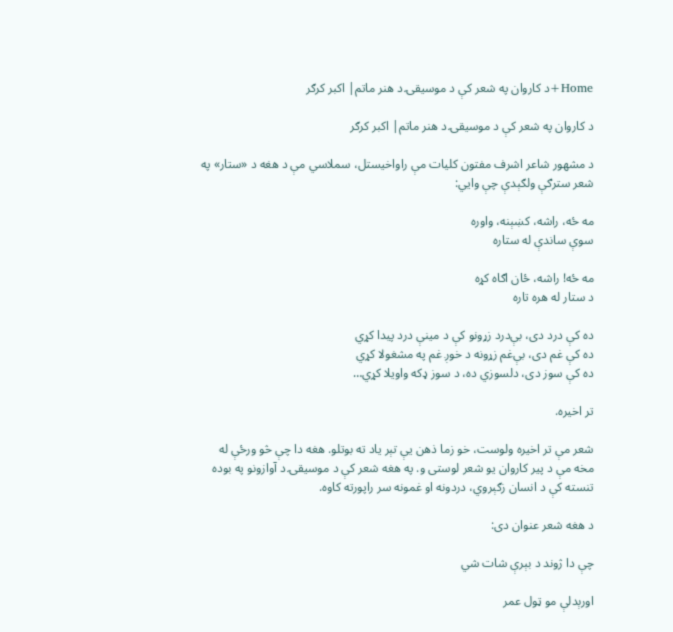Home+د کاروان په شعر کې د موسیقۍ د هنر ماتم| اکبر کرګر

د کاروان په شعر کې د موسیقۍ د هنر ماتم| اکبر کرګر

د مشهور شاعر اشرف مفتون کلیات مې راواخیستل، سملاسي مې د هغه د «ستار» په شعر سترګې ولګېدې چې وايي:

مه ځه، راشه، کښېنه، واوره
سوې ساندې له ستاره

مه ځه! راشه، ځان اګاه کړه
د ستار له هره تاره

ده کې درد دی، بې‌درد زړونو کې د مینې درد پیدا کړي
ده کې غم دی، بې‌غم زړونه د خوږ غم په مشغولا کړي
ده کې سوز دی، دلسوزي ده، د سوز ډکه واویلا کړي…

تر اخیره.

شعر مې تر اخیره ولوست، خو زما ذهن یې تېر یاد ته بوتلو. هغه دا چې څو ورځې له مخه مې د پیر کاروان یو شعر لوستی و. په هغه شعر کې د موسیقۍ د آوازونو په بوده تنسته کې د انسان زګېروي، دردونه او غمونه سر راپورته کاوه.

د هغه شعر عنوان دی:

چې دا ژوند د بېرې شات شي

اورېدلې مو ټول عمر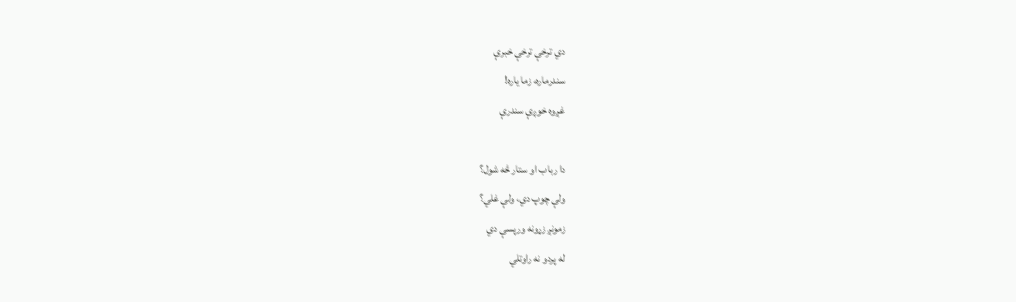دي ترخې ترخې خبرې
سندرماره، زما یاره!
غږوه خوږې سندرې

دا رباب او ستار څه شول؟
ولې چوپ دي، ولې غلي؟
زمونږ زړونه ورپسې دي
له پردو نه راوتلي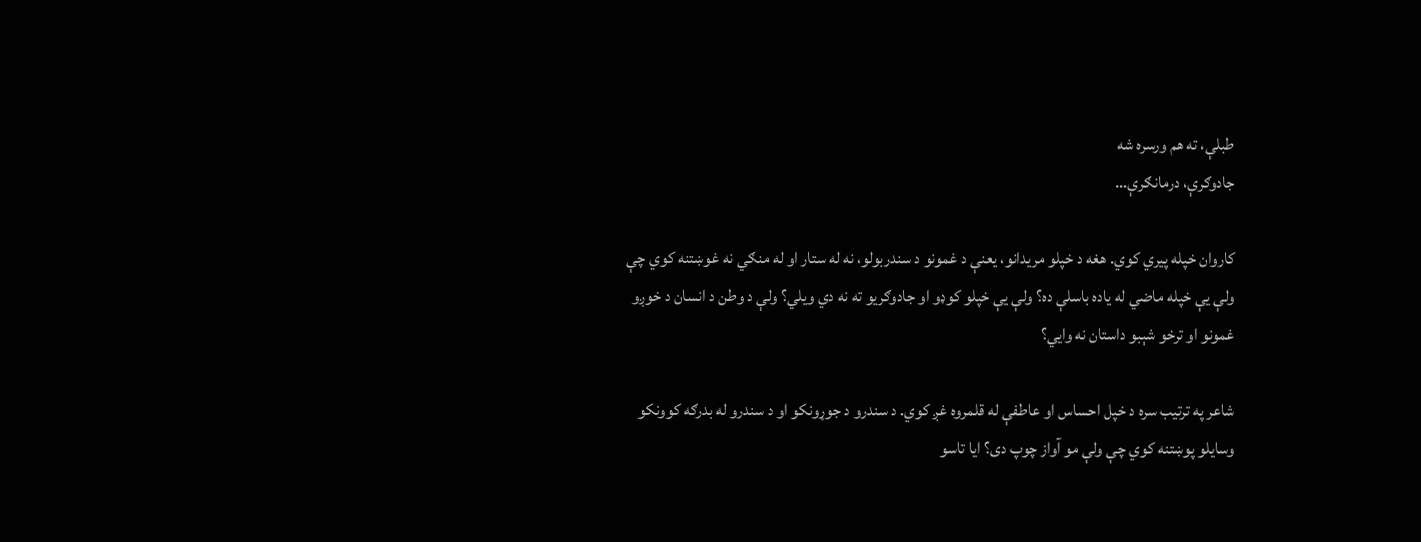طبلې، ته هم ورسره شه
جادوګرې، درمانګرې…

کاروان خپله پیري کوي. هغه د خپلو مریدانو، یعنې د غمونو د سندربولو، نه له ستار او له منګي نه غوښتنه کوي چې ولې یې خپله ماضي له یاده باسلې ده؟ ولې یې خپلو کوډو او جادوګریو ته نه دي ویلي؟ ولې د وطن د انسان د خوږو غمونو او ترخو شېبو داستان نه وايي؟

شاعر په ترتیب سره د خپل احساس او عاطفې له قلمروه غږ کوي. د سندرو د جوړونکو او د سندرو له بدرګه کوونکو وسایلو پوښتنه کوي چې ولې مو آواز چوپ دی؟ ایا تاسو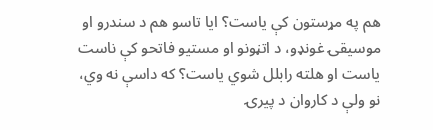هم په مړستون کې یاست؟ ایا تاسو هم د سندرو او موسیقۍ غونډو، د اتڼونو او مستیو فاتحو کې ناست یاست او هلته رابلل شوي یاست؟ که داسې نه وي، نو ولې د کاروان د پیرۍ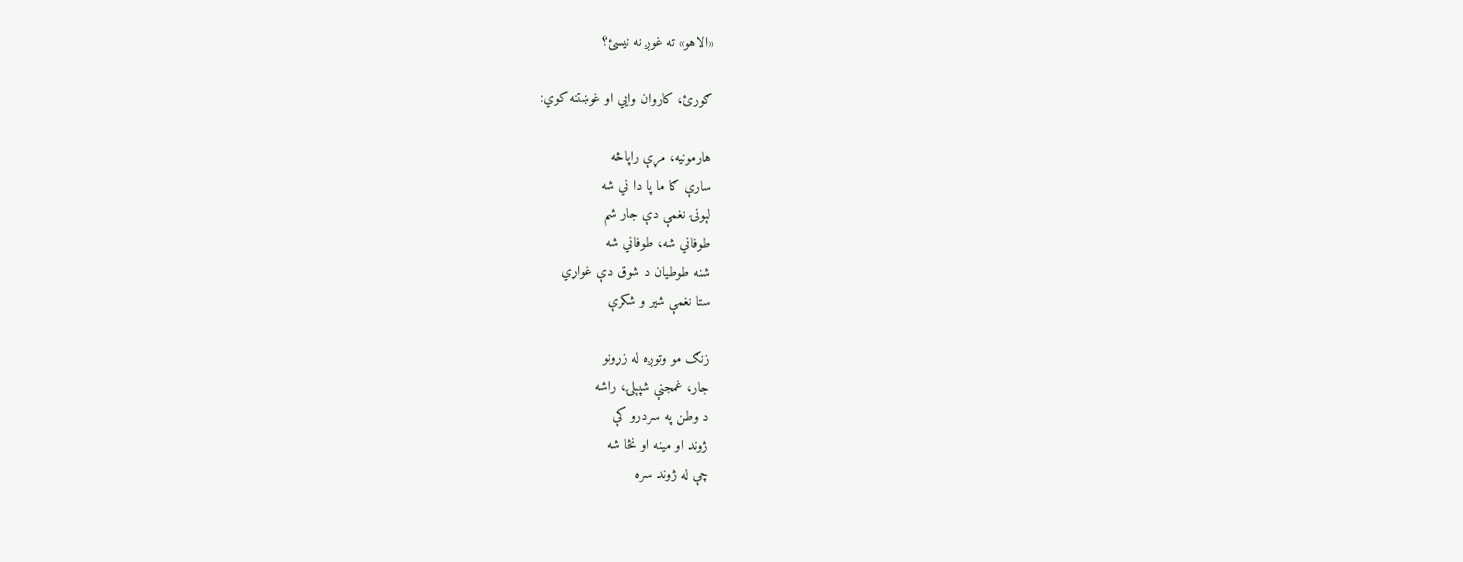«الاهو» ته غوږ نه نیسئ؟

ګورئ، کاروان وايي او غوښتنه کوي:

هارمونیه، مړې راپاڅه
سارې ګا ما پا دا ني شه
لېونۍ نغمې دې جار شم
طوفاني شه، طوفاني شه
شنه طوطیان د شوق دې غواړي
ستا نغمې شیر و شکرې

زنګ مو وتوږه له زړونو
جار، غمجنې شپېلۍ، راشه
د وطن په سردرو کې
ژوند او مینه او نڅا شه
چې له ژوند سره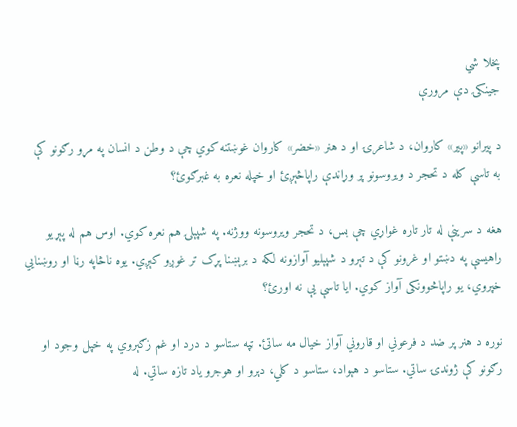پخلا شي
جینکۍ دې مرورې

د پیرانو «پیر» کاروان، د شاعرۍ او د هنر «خضر» کاروان غوښتنه کوي چې د وطن د انسان په مړو رګونو کې به تاسې کله د تحجر د ویروسونو پر وړاندې راپاڅېږئ او خپله نعره به غبرګوئ؟

هغه د سرینې له تار تاره غواړي چې بس، د تحجر ویروسونه ووژنه. په شپېلۍ هم نعره کوي. اوس هم له پېړیو راهیسې په دښتو او غرونو کې د تېرو د شپېلیو آوازونه لکه د برېښنا پړک تر غوږو کېږي. یوه ناڅاپه رڼا او روښنايي خپروي، یو راپاڅوونکی آواز کوي. ایا تاسې یې نه اورئ؟

نوره د هنر پر ضد د فرعوني او قاروني آواز خیال مه ساتئ. ټپه ستاسو د درد او غم زګېروي په خپل وجود او رګونو کې ژوندۍ ساتي. ستاسو د هېواد، ستاسو د کلي، دېرو او هوجرو یاد تازه ساتي. له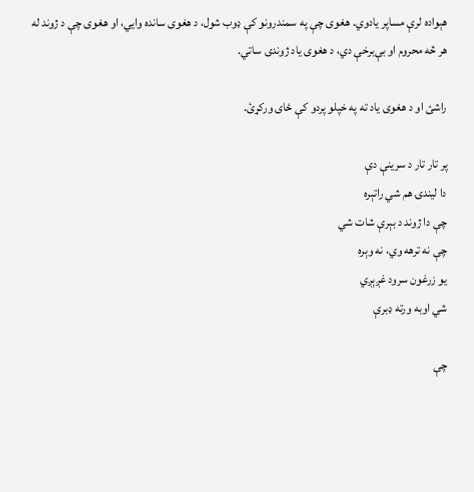هېواده لرې مساپر یادوي. هغوی چې په سمندرونو کې ډوب شول، د هغوی سانده وايي، او هغوی چې د ژوند له هر څه محروم او بې‌برخې دي، د هغوی یاد ژوندی ساتي.

راشئ او د هغوی یاد ته په خپلو پردو کې ځای ورکړئ.

پر تار تار د سرینې دې
دا لیندۍ هم شي راتېره
چې دا ژوند د بېرې شات شي
چې نه ترهه وي، نه وېره
یو زرغون سرود غږېږي
شي اوبه ورته ډبرې

چې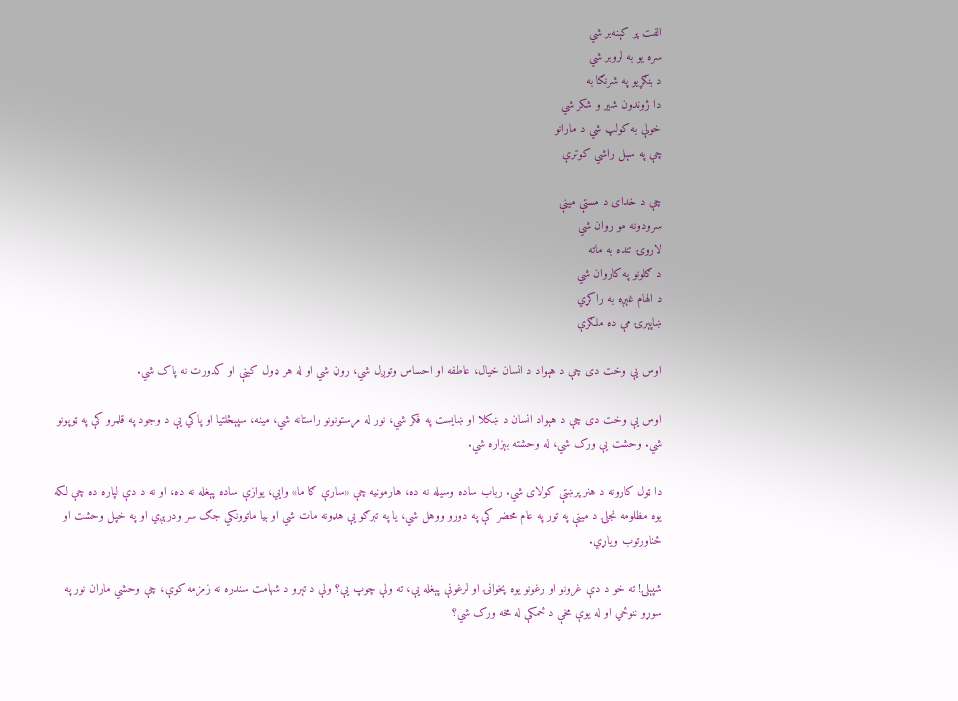الفت پر کېنه‌بر شي
سره یو به لروبر شي
د بنګړیو په شرنګا به
دا ژوندون شیر و شکر شي
خولې به کولپ شي د مارانو
چې په سېل راشي کوترې

چې د خدای د مستې مینې
سرودونه مو روان شي
لاروۍ تنده به ماته
د ګلونو په کاروان شي
د الهام غېږه به راکړي
ښاپېرۍ مې ده ملګرې

اوس یې وخت دی چې د هېواد د انسان خیال، عاطفه او احساس وتوږل شي، روڼ شي او له هر ډول کینې او کدورت نه پاک شي.

اوس یې وخت دی چې د هېواد انسان د ښکلا او ښایست په فکر شي، نور له مړستونونو راستانه شي، مینه، سپېڅلتیا او پاکي یې د وجود په قلمرو کې په ټوپونو شي. وحشت یې ورک شي، له وحشته بېزاره شي.

دا ټول کارونه د هنر پرښتې کولای شي. رباب ساده وسیله نه ده، هارمونیه چې «سارې ګا ما» وايي، یوازې ساده پېغله نه ده، او نه د دې لپاره ده چې لکه یوه مظلومه نجلۍ د مینې په تور په عام محضر کې په دورو ووهل شي، یا په تبرګو یې هډونه مات شي او بیا ماتوونکي جګ سر ودرېږي او په خپل وحشت او ځناورتوب ویاړي.

شپېلۍ! ته خو د دې غرونو او رغونو یوه پخوانۍ او لرغونې پېغله یې، ته ولې چوپ یې؟ ولې د تېرو د شهامت سندره نه زمزمه کوې، چې وحشي ماران نور په سوړو ننوځي او له یوې مخې د ځمکې له مخه ورک شي؟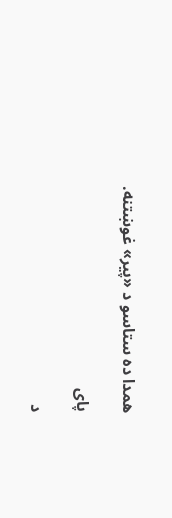همدا ده ستاسو د «پیر» غوښتنه.

پای

د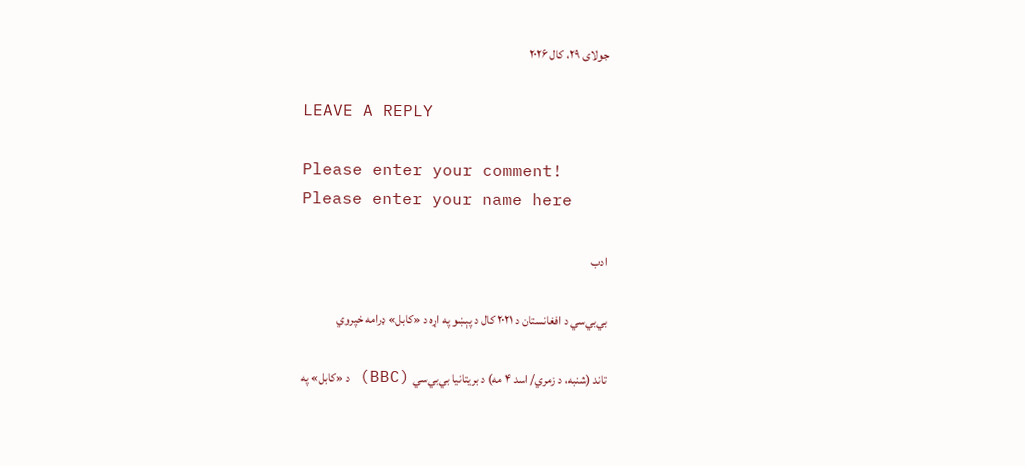جولای ۲۹، کال ۲۰۲۶

LEAVE A REPLY

Please enter your comment!
Please enter your name here

ادب

بي‌بي‌سي د افغانستان د ۲۰۲۱ کال د پېښو په اړه د «کابل» ډرامه خپروي

تاند (شنبه، د زمري/ اسد ۴ مه) د بریتانیا بي‌بي‌سي (BBC) د «کابل» په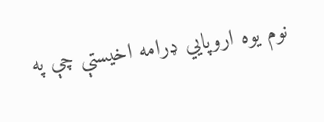نوم یوه اروپایي ډرامه اخیستې چې په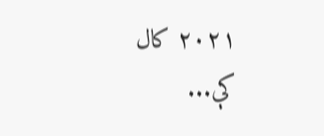۲۰۲۱ کال کې...